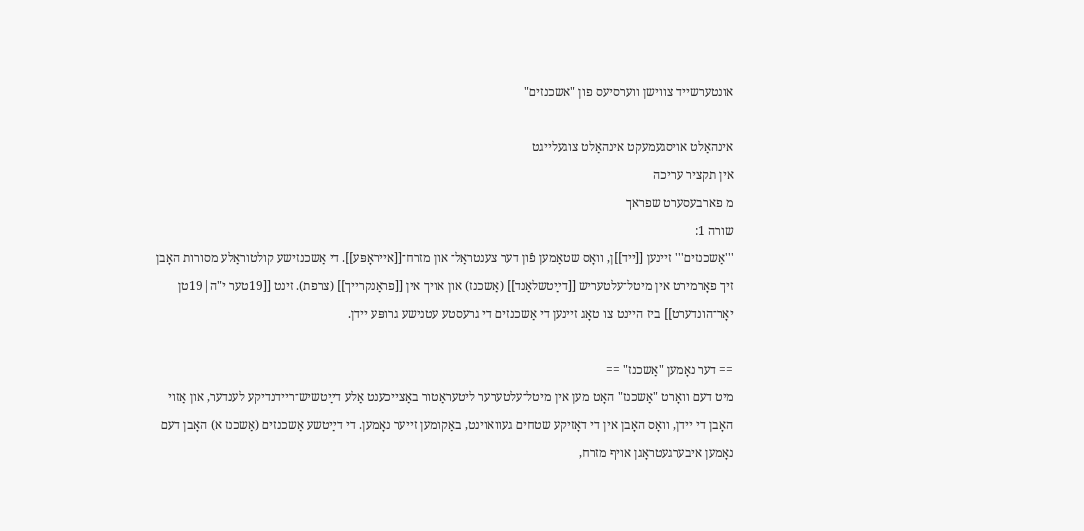אונטערשייד צווישן ווערסיעס פון "אשכנזים"

אינהאַלט אויסגעמעקט אינהאַלט צוגעלייגט
אין תקציר עריכה
מ פארבעסערט שפראך
שורה 1:
'''אַשכנזים''' זיינען [[ייד]]ן, וואָס שטאַמען פֿון דער צענטראַל־ און מזרח־[[אייראָפּע]]. די אַשכנזישע קולטוראַלע מסורות האָבן זיך פאָרמירט אין מיטל־עלטעריש [[דײַטשלאַנד]] (אַשכנז) און אויך אין [[פראַנקרייך]] (צרפת). זינט [[19טער י"ה|19טן יאָר־הונדערט]] ביז היינט צו טאָג זיינען די אַשכנזים די גרעסטע עטנישע גרופּע יידן.

== דער נאָמען "אַשכנז" ==
מיט דעם וואָרט "אַשכנז" האָט מען אין מיטל־עלטערער ליטעראַטור באַצייכענט אַלע דײַטשיש־ריידנדיקע לענדער, און אַזוי האָבן די יידן, וואָס האָבן אין די דאָזיקע שטחים געוואוינט, באַקומען זייער נאָמען. די דײַטשע אַשכנזים (אַשכנז א) האָבן דעם נאָמען איבערגעטראָגן אויף מזרח,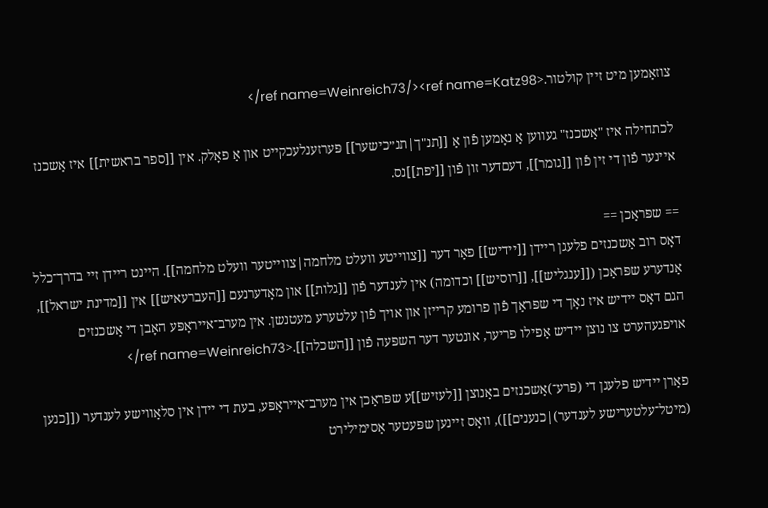צוזאַמען מיט זיין קולטור.<ref name=Weinreich73/><ref name=Katz98/>

לכתחילה איז "אַשכנז" געווען אַ נאָמען פֿון אַ [[תנ"ך|תנ״כישער]] פּערזענלעכקייט און אַ פאָלק. אין [[ספר בראשית]] איז אַשכנז איינער פֿון די זין פֿון [[גומר]], דעםדער זון פֿון [[יפת]]נס.

== שפּראַכן ==
דאָס רוב אַשכנזים פלעגן ריידן [[יידיש]] פאַר דער [[צווייטע וועלט מלחמה|צווייטער וועלט מלחמה]]. היינט ריידן זיי בדרך־כלל אַנדערע שפּראַכן ([[ענגליש]], [[רוסיש]] וכדומה) אין לענדער פֿון [[גלות]] און מאָדערנעם [[העברעאיש]] אין [[מדינת ישראל]], הגם דאָס יידיש איז נאָך די שפּראַך פֿון פרומע קרייזן און אויך פֿון עלטערע מעטנשן. אין מערב־אייראָפּע האָבן די אַשכנזים אויפגעהערט צו נוצן יידיש אַפילו פריער, אונטער דער השפּעה פֿון [[השכלה]].<ref name=Weinreich73/>

פאַרן יידיש פלעגן די (פּרע־)אַשכנזים באַנוצן [[לעזיש]]ע שפּראַכן אין מערב־אייראָפּע, בעת די יידן אין סלאַווישע לענדער ([[כנען (מיטל־עלטערישע לענדער)|כנענים]]), וואָס זיינען שפּעטער אַסימילירט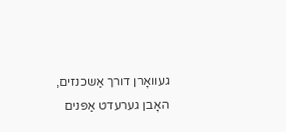געוואָרן דורך אַשכנזים, האָבן גערעדט אַפּנים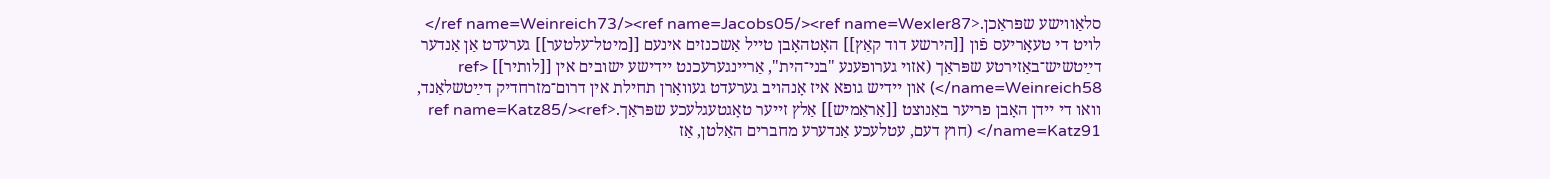סלאַווישע שפּראַכן.<ref name=Weinreich73/><ref name=Jacobs05/><ref name=Wexler87/> לויט די טעאָריעס פֿון [[הירשע דוד קאַץ]] האָטהאָבן טייל אַשכנזים אינעם [[מיטל־עלטער]] גערעדט אַן אַנדער דײַטשיש־באַזירטע שפּראַך (אזוי גערופענע "בני־הית", אַריינגערעכנט יידישע ישובים אין [[לותיר]] <ref name=Weinreich58/>) און יידיש גופא איז אָנהויב גערעדט געוואָרן תחילת אין דרום־מזרחדיק דײַטשלאַנד, וואו די יידן האָבן פריער באַנוצט [[אַראַמיש]] אַלץ זייער טאָגטעגלעכע שפּראַך.<ref name=Katz85/><ref name=Katz91/> (חוץ דעם, עטלעכע אַנדערע מחברים האַלטן, אַז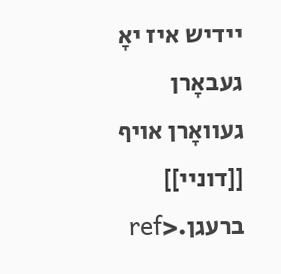יידיש איז יאָ געבאָרן געוואָרן אויף [[דוניי]] ברעגן.<ref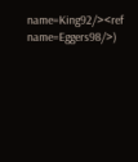name=King92/><ref name=Eggers98/>)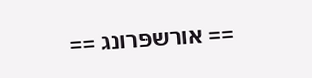== אורשפּרונג ==